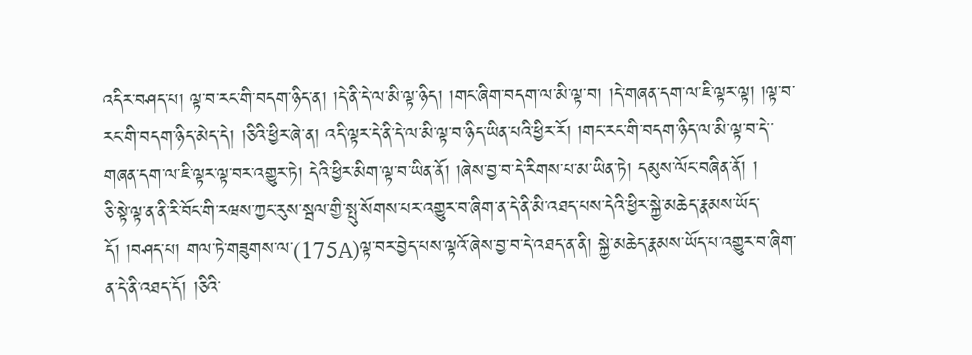འདིར་བཤད་པ། ལྟ་བ་རང་གི་བདག་ཉིད་ན། །དེ་ནི་དེ་ལ་མི་ལྟ་ཉིད། །གང་ཞིག་བདག་ལ་མི་ལྟ་བ། །དེ་གཞན་དག་ལ་ཇི་ལྟར་ལྟ། །ལྟ་བ་རང་གི་བདག་ཉིད་མེད་དེ། །ཅིའི་ཕྱིར་ཞེ་ན། འདི་ལྟར་དེ་ནི་དེ་ལ་མི་ལྟ་བ་ཉིད་ཡིན་པའི་ཕྱིར་རོ། །གང་རང་གི་བདག་ཉིད་ལ་མི་ལྟ་བ་དེ་་གཞན་དག་ལ་ཇི་ལྟར་ལྟ་བར་འགྱུར་ཏེ། དེའི་ཕྱིར་མིག་ལྟ་བ་ཡིན་ནོ། །ཞེས་བྱ་བ་དེ་རིགས་པ་མ་ཡིན་ཏེ། དམུས་ལོང་བཞིན་ནོ། །
ཅི་སྟེ་ལྟ་ན་ནི་རི་བོང་གི་རཝས་ཀྱང་རུས་སྦལ་གྱི་སྤུ་སོགས་པར་འགྱུར་བ་ཞིག་ན་དེ་ནི་མི་འཐད་པས་དེའི་ཕྱིར་སྐྱེ་མཆེད་རྣམས་ཡོད་དོ། །བཤད་པ། གལ་ཏེ་གཟུགས་ལ་(175A)ལྟ་བར་བྱེད་པས་ལྟའོ་ཞེས་བྱ་བ་དེ་འཐད་ན་ནི། སྐྱེ་མཆེད་རྣམས་ཡོད་པ་འགྱུར་བ་ཞིག་ན་དེ་ནི་འཐད་དོ། །ཅིའི་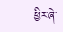ཕྱིར་ཞེ་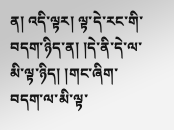ན། འདི་ལྟར། ལྟ་དེ་རང་གི་བདག་ཉིད་ན། །དེ་ནི་དེ་ལ་མི་ལྟ་ཉིད། །གང་ཞིག་བདག་ལ་མི་ལྟ་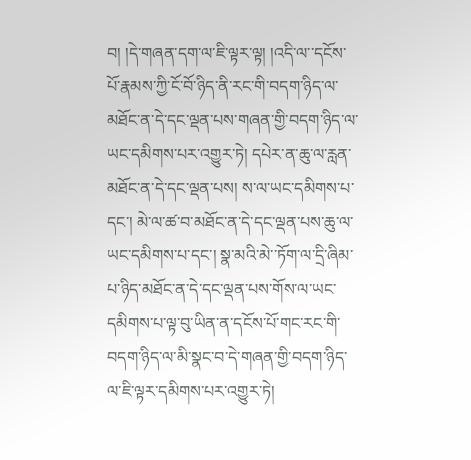བ། །དེ་གཞན་དག་ལ་ཇི་ལྟར་ལྟ། །འདི་ལ་་དངོས་པོ་རྣམས་ཀྱི་ངོ་བོ་ཉིད་ནི་རང་གི་བདག་ཉིད་ལ་མཐོང་ན་དེ་དང་ལྡན་པས་གཞན་གྱི་བདག་ཉིད་ལ་ཡང་དམིགས་པར་འགྱུར་ཏེ། དཔེར་ན་ཆུ་ལ་རླན་མཐོང་ན་དེ་དང་ལྡན་པས། ས་ལ་ཡང་དམིགས་པ་དང་། མེ་ལ་ཚ་བ་མཐོང་ན་དེ་དང་ལྡན་པས་ཆུ་ལ་ཡང་དམིགས་པ་དང་། སྣ་མའི་མེ་་ཏོག་ལ་དྲི་ཞིམ་པ་ཉིད་མཐོང་ན་དེ་དང་ལྡན་པས་གོས་ལ་ཡང་དམིགས་པ་ལྟ་བུ་ཡིན་ན་དངོས་པོ་གང་རང་གི་བདག་ཉིད་ལ་མི་སྣང་བ་དེ་གཞན་གྱི་བདག་ཉིད་ལ་ཇི་ལྟར་དམིགས་པར་འགྱུར་ཏེ།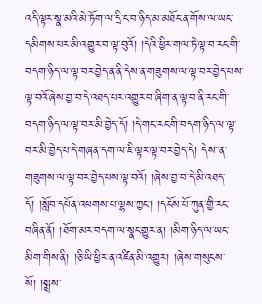འདི་ལྟར་སྣ་མའི་མེ་ཏོག་ལ་དྲི་ང་བ་ཉིད་མ་མཐོང་ན་གོས་ལ་ཡང་དམིགས་པར་མི་འགྱུར་བ་ལྟ་བུའོ། །དེའི་ཕྱིར་གལ་ཏེ་ལྟ་བ་རང་གི་བདག་ཉིད་ལ་ལྟ་བར་བྱེད་ན་ནི་དེས་ན་གཟུགས་ལ་ལྟ་བར་བྱེད་པས་ལྟ་བའོ་ཞེས་བྱ་བ་དེ་འཐད་པར་འགྱུར་བ་ཞིག་ན་ལྟ་བ་ནི་རང་གི་བདག་ཉིད་ལ་ལྟ་བར་མི་བྱེད་དོ། །དེ་གང་རང་གི་བདག་ཉིད་ལ་ལྟ་བར་མི་བྱེད་པ་དེ་གཞན་དག་ལ་ཇི་ལྟར་ལྟ་བར་བྱེད་དེ། དེས་་ན་གཟུགས་ལ་ལྟ་བར་བྱེད་པས་ལྟ་བའོ། །ཞེས་བྱ་བ་དེ་མི་འཐད་དོ། །སློབ་དཔོན་འཕགས་པ་ལྷས་ཀྱང་། །དངོས་པོ་ཀུན་གྱི་རང་བཞིན་ནོ། །ཐོག་མར་བདག་ལ་སྣང་གྱུར་ན། །མིག་ཉིད་ལ་ཡང་མིག་གིས་ནི། །ཅི་ཡི་ཕྱིར་ན་འཛིན་མི་འགྱུར། །ཞེས་གསུངས་སོ། །སྨྲས་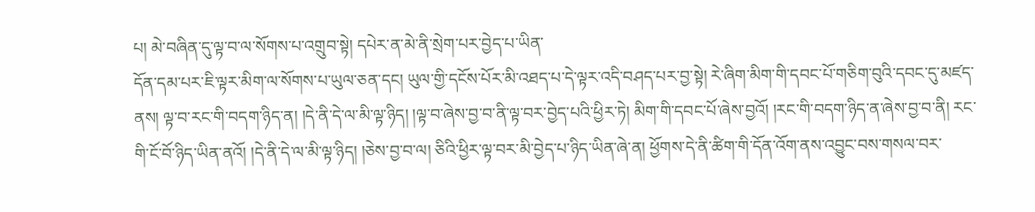པ། མེ་བཞིན་དུ་ལྟ་བ་ལ་སོགས་པ་འགྲུབ་སྟེ། དཔེར་ན་མེ་ནི་སྲེག་པར་བྱེད་པ་ཡིན་
དོན་དམ་པར་ཇི་ལྟར་མིག་ལ་སོགས་པ་ཡུལ་ཅན་དང། ཡུལ་གྱི་དངོས་པོར་མི་འཐད་པ་དེ་ལྟར་འདི་བཤད་པར་བྱ་སྟེ། རེ་ཞིག་མིག་གི་དབང་པོ་གཅིག་བུའི་དབང་དུ་མཛད་ནས། ལྟ་བ་རང་གི་བདག་ཉིད་ན། །དེ་ནི་དེ་ལ་མི་ལྟ་ཉིད། །ལྟ་བ་ཞེས་བྱ་བ་ནི་ལྟ་བར་བྱེད་པའི་ཕྱིར་ཏེ། མིག་གི་དབང་པོ་ཞེས་བྱའོ། །རང་གི་བདག་ཉིད་ན་ཞེས་བྱ་བ་ནི། རང་གི་ངོ་བོ་ཉིད་ཡིན་ནའོ། །དེ་ནི་དེ་ལ་མི་ལྟ་ཉིད། །ཅེས་བྱ་བ་ལ། ཅིའི་ཕྱིར་ལྟ་བར་མི་བྱེད་པ་ཉིད་ཡིན་ཞེ་ན། ཕྱོགས་དེ་ནི་ཚིག་གི་དོན་འོག་ནས་འབྱུང་བས་གསལ་བར་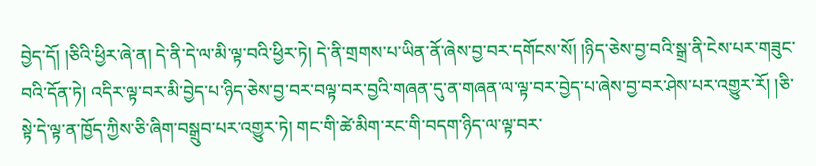བྱེད་དོ། །ཅིའི་ཕྱིར་ཞེ་ན། དེ་ནི་དེ་ལ་མི་ལྟ་བའི་ཕྱིར་ཏེ། དེ་ནི་གྲགས་པ་ཡིན་ནོ་ཞེས་བྱ་བར་དགོངས་སོ། །ཉིད་ཅེས་བྱ་བའི་སྒྲ་ནི་ངེས་པར་གཟུང་བའི་དོན་ཏེ། འདིར་ལྟ་བར་མི་བྱེད་པ་ཉིད་ཅེས་བྱ་བར་བལྟ་བར་བྱའི་གཞན་དུ་ན་གཞན་ལ་ལྟ་བར་བྱེད་པ་ཞེས་བྱ་བར་ཤེས་པར་འགྱུར་རོ། །ཅི་སྟེ་དེ་ལྟ་ན་ཁྱོད་ཀྱིས་ཅི་ཞིག་བསྒྲུབ་པར་འགྱུར་ཏེ། གང་གི་ཚེ་མིག་རང་གི་བདག་ཉིད་ལ་ལྟ་བར་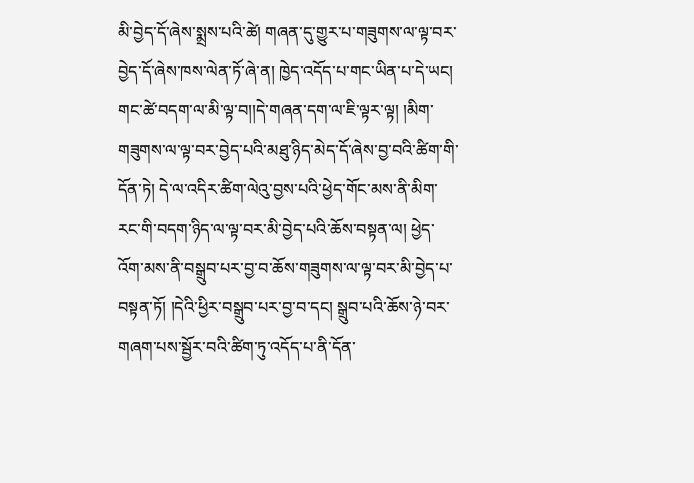མི་བྱེད་དོ་ཞེས་སྨྲས་པའི་ཚེ། གཞན་དུ་གྱུར་པ་གཟུགས་ལ་ལྟ་བར་བྱེད་དོ་ཞེས་ཁས་ལེན་ཏོ་ཞེ་ན། ཁྱེད་འདོད་པ་གང་ཡིན་པ་དེ་ཡང། གང་ཚེ་བདག་ལ་མི་ལྟ་བ།།དེ་གཞན་དག་ལ་ཇི་ལྟར་ལྟ། །མིག་གཟུགས་ལ་ལྟ་བར་བྱེད་པའི་མཐུ་ཉིད་མེད་དོ་ཞེས་བྱ་བའི་ཚིག་གི་དོན་ཏེ། དེ་ལ་འདིར་ཚིག་ལེའུ་བྱས་པའི་ཕྱེད་གོང་མས་ནི་མིག་རང་གི་བདག་ཉིད་ལ་ལྟ་བར་མི་བྱེད་པའི་ཆོས་བསྟན་ལ། ཕྱེད་འོག་མས་ནི་བསྒྲུབ་པར་བྱ་བ་ཆོས་གཟུགས་ལ་ལྟ་བར་མི་བྱེད་པ་བསྟན་ཏོ། །དེའི་ཕྱིར་བསྒྲུབ་པར་བྱ་བ་དང། སྒྲུབ་པའི་ཆོས་ཉེ་བར་གཞག་པས་སྦྱོར་བའི་ཚིག་ཏུ་འདོད་པ་ནི་དོན་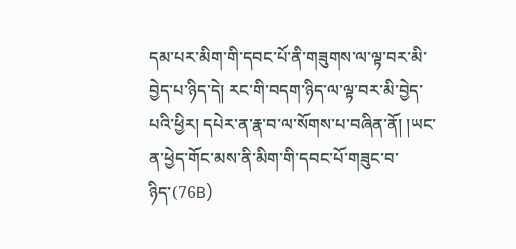དམ་པར་མིག་གི་དབང་པོ་ནི་གཟུགས་ལ་ལྟ་བར་མི་བྱེད་པ་ཉིད་དེ། རང་གི་བདག་ཉིད་ལ་ལྟ་བར་མི་བྱེད་པའི་ཕྱིར། དཔེར་ན་རྣ་བ་ལ་སོགས་པ་བཞིན་ནོ། །ཡང་ན་ཕྱེད་གོང་མས་ནི་མིག་གི་དབང་པོ་གཟུང་བ་ཉིད་(76B)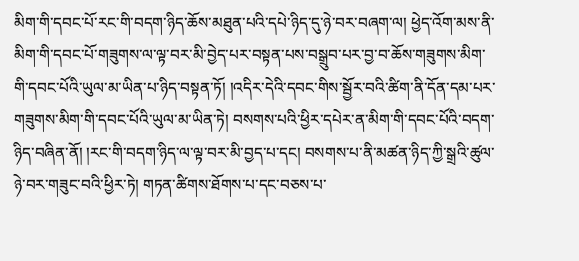མིག་གི་དབང་པོ་རང་གི་བདག་ཉིད་ཆོས་མཐུན་པའི་དཔེ་ཉིད་དུ་ཉེ་བར་བཞག་ལ། ཕྱེད་འོག་མས་ནི་མིག་གི་དབང་པོ་གཟུགས་ལ་ལྟ་བར་མི་བྱེད་པར་བསྟན་པས་བསྒྲུབ་པར་བྱ་བ་ཆོས་གཟུགས་མིག་གི་དབང་པོའི་ཡུལ་མ་ཡིན་པ་ཉིད་བསྟན་ཏོ། །འདིར་དེའི་དབང་གིས་སྦྱོར་བའི་ཚིག་ནི་དོན་དམ་པར་གཟུགས་མིག་གི་དབང་པོའི་ཡུལ་མ་ཡིན་ཏེ། བསགས་པའི་ཕྱིར་དཔེར་ན་མིག་གི་དབང་པོའི་བདག་ཉིད་བཞིན་ནོ། །རང་གི་བདག་ཉིད་ལ་ལྟ་བར་མི་བྱད་པ་དང། བསགས་པ་ནི་མཚན་ཉིད་ཀྱི་སྒྲའི་ཚུལ་ཉེ་བར་གཟུང་བའི་ཕྱིར་ཏེ། གཏན་ཚིགས་ཐོགས་པ་དང་བཅས་པ་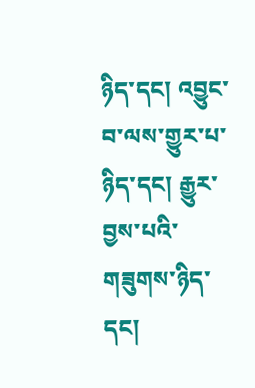ཉིད་དང། འབྱུང་བ་ལས་གྱུར་པ་ཉིད་དང། རྒྱུར་བྱས་པའི་གཟུགས་ཉིད་དང།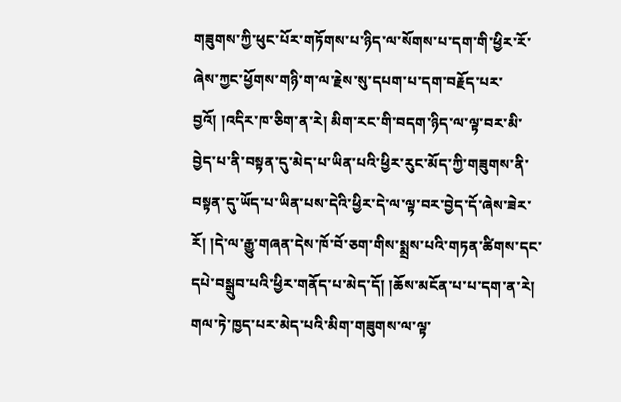གཟུགས་ཀྱི་ཕུང་པོར་གཏོགས་པ་ཉིད་ལ་སོགས་པ་དག་གི་ཕྱིར་རོ་ཞེས་ཀྱང་ཕྱོགས་གཉི་ག་ལ་རྗེས་སུ་དཔག་པ་དག་བརྗོད་པར་བྱའོ། །འདིར་ཁ་ཅིག་ན་རེ། མིག་རང་གི་བདག་ཉིད་ལ་ལྟ་བར་མི་བྱེད་པ་ནི་བསྟན་དུ་མེད་པ་ཡིན་པའི་ཕྱིར་རུང་མོད་ཀྱི་གཟུགས་ནི་བསྟན་དུ་ཡོད་པ་ཡིན་པས་དེའི་ཕྱིར་དེ་ལ་ལྟ་བར་བྱེད་དོ་ཞེས་ཟེར་རོ། །དེ་ལ་རྒྱུ་གཞན་དེས་ཁོ་བོ་ཅག་གིས་སྨྲས་པའི་གཏན་ཚིགས་དང་དཔེ་བསྒྲུབ་པའི་ཕྱིར་གནོད་པ་མེད་དོ། །ཆོས་མངོན་པ་པ་དག་ན་རེ། གལ་ཏེ་ཁྱད་པར་མེད་པའི་མིག་གཟུགས་ལ་ལྟ་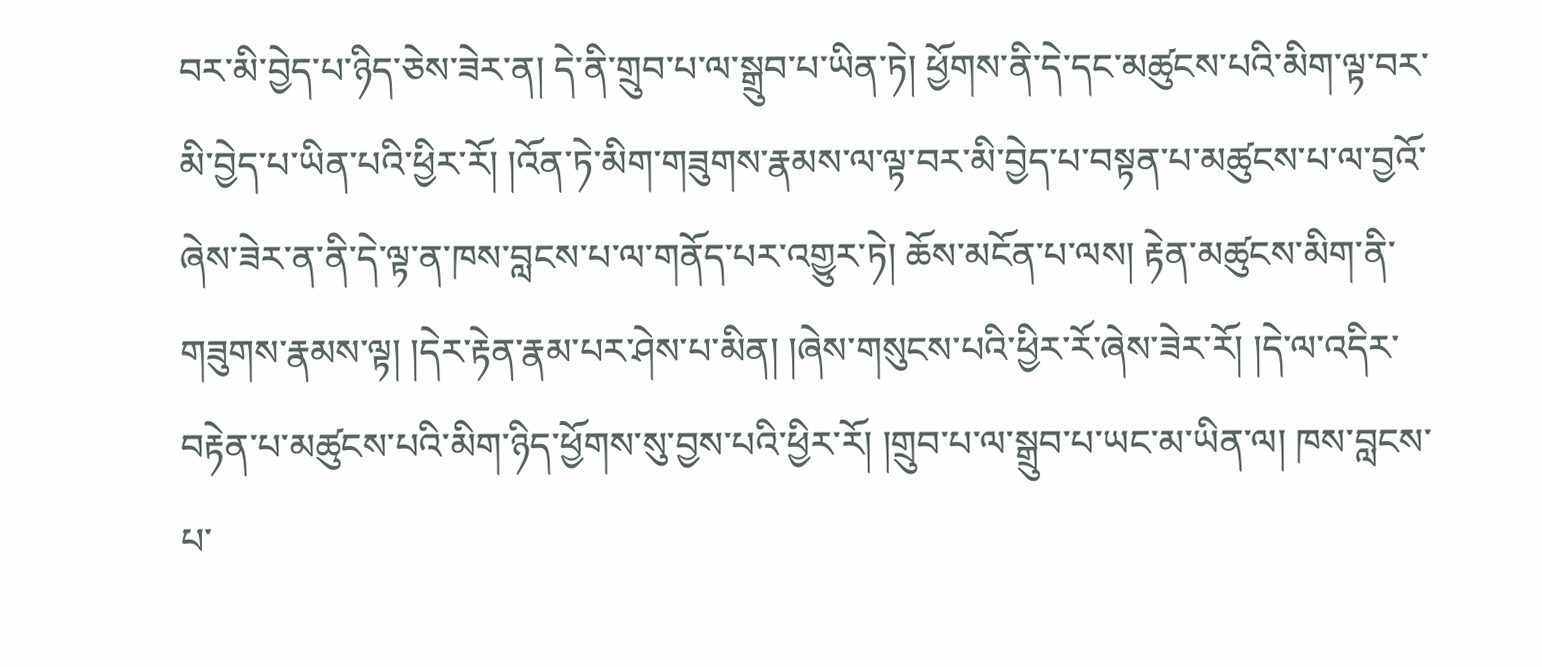བར་མི་བྱེད་པ་ཉིད་ཅེས་ཟེར་ན། དེ་ནི་གྲུབ་པ་ལ་སྒྲུབ་པ་ཡིན་ཏེ། ཕྱོགས་ནི་དེ་དང་མཚུངས་པའི་མིག་ལྟ་བར་མི་བྱེད་པ་ཡིན་པའི་ཕྱིར་རོ། །འོན་ཏེ་མིག་གཟུགས་རྣམས་ལ་ལྟ་བར་མི་བྱེད་པ་བསྟན་པ་མཚུངས་པ་ལ་བྱའོ་ཞེས་ཟེར་ན་ནི་དེ་ལྟ་ན་ཁས་བླངས་པ་ལ་གནོད་པར་འགྱུར་ཏེ། ཆོས་མངོན་པ་ལས། རྟེན་མཚུངས་མིག་ནི་གཟུགས་རྣམས་ལྟ། །དེར་རྟེན་རྣམ་པར་ཤེས་པ་མིན། །ཞེས་གསུངས་པའི་ཕྱིར་རོ་ཞེས་ཟེར་རོ། །དེ་ལ་འདིར་བརྟེན་པ་མཚུངས་པའི་མིག་ཉིད་ཕྱོགས་སུ་བྱས་པའི་ཕྱིར་རོ། །གྲུབ་པ་ལ་སྒྲུབ་པ་ཡང་མ་ཡིན་ལ། ཁས་བླངས་པ་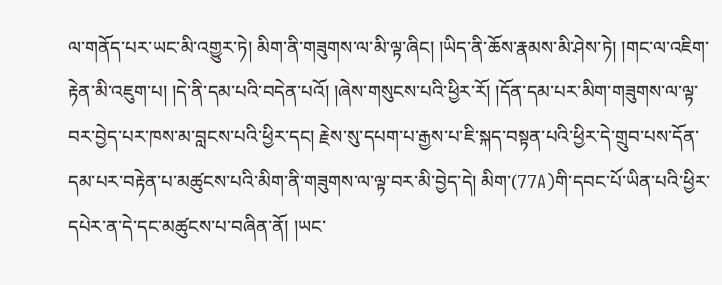ལ་གནོད་པར་ཡང་མི་འགྱུར་ཏེ། མིག་ནི་གཟུགས་ལ་མི་ལྟ་ཞིང། །ཡིད་ནི་ཆོས་རྣམས་མི་ཤེས་ཏེ། །གང་ལ་འཇིག་རྟེན་མི་འཇུག་པ། །དེ་ནི་དམ་པའི་བདེན་པའོ། །ཞེས་གསུངས་པའི་ཕྱིར་རོ། །དོན་དམ་པར་མིག་གཟུགས་ལ་ལྟ་བར་བྱེད་པར་ཁས་མ་བླངས་པའི་ཕྱིར་དང། རྗེས་སུ་དཔག་པ་རྒྱས་པ་ཇི་སྐད་བསྟན་པའི་ཕྱིར་དེ་གྲུབ་པས་དོན་དམ་པར་བརྟེན་པ་མཚུངས་པའི་མིག་ནི་གཟུགས་ལ་ལྟ་བར་མི་བྱེད་དེ། མིག་(77A)གི་དབང་པོ་ཡིན་པའི་ཕྱིར་དཔེར་ན་དེ་དང་མཚུངས་པ་བཞིན་ནོ། །ཡང་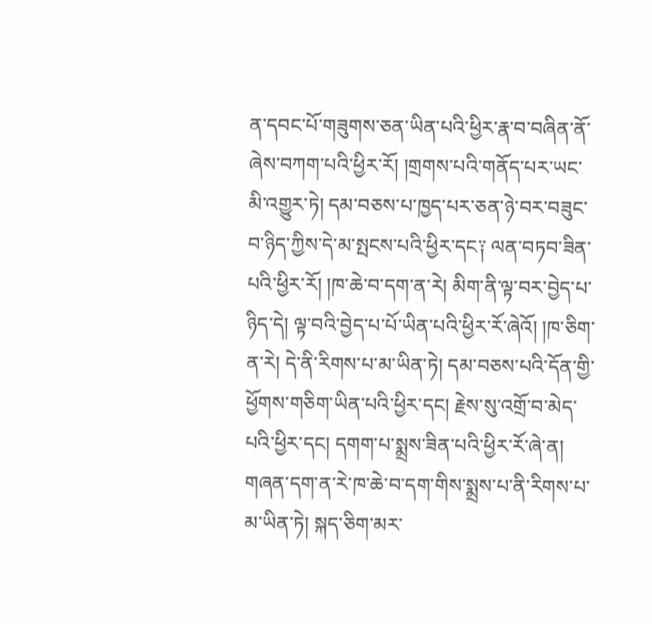ན་དབང་པོ་གཟུགས་ཅན་ཡིན་པའི་ཕྱིར་རྣ་བ་བཞིན་ནོ་ཞེས་བཀག་པའི་ཕྱིར་རོ། །གྲགས་པའི་གནོད་པར་ཡང་མི་འགྱུར་ཏེ། དམ་བཅས་པ་ཁྱད་པར་ཅན་ཉེ་བར་བཟུང་བ་ཉིད་ཀྱིས་དེ་མ་སྤངས་པའི་ཕྱིར་དང༑ ལན་བཏབ་ཟིན་པའི་ཕྱིར་རོ། །ཁ་ཆེ་བ་དག་ན་རེ། མིག་ནི་ལྟ་བར་བྱེད་པ་ཉིད་དེ། ལྟ་བའི་བྱེད་པ་པོ་ཡིན་པའི་ཕྱིར་རོ་ཞེའོ། །ཁ་ཅིག་ན་རེ། དེ་ནི་རིགས་པ་མ་ཡིན་ཏེ། དམ་བཅས་པའི་དོན་གྱི་ཕྱོགས་གཅིག་ཡིན་པའི་ཕྱིར་དང། རྗེས་སུ་འགྲོ་བ་མེད་པའི་ཕྱིར་དང། དགག་པ་སྨྲས་ཟིན་པའི་ཕྱིར་རོ་ཞེ་ན། གཞན་དག་ན་རེ་ཁ་ཆེ་བ་དག་གིས་སྨྲས་པ་ནི་རིགས་པ་མ་ཡིན་ཏེ། སྐད་ཅིག་མར་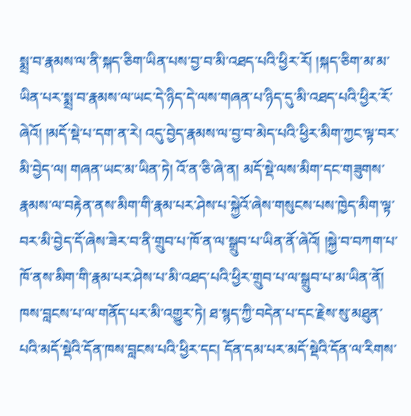སྨྲ་བ་རྣམས་ལ་ནི་སྐད་ཅིག་ཡིན་པས་བྱ་བ་མི་འཐད་པའི་ཕྱིར་རོ། །སྐད་ཅིག་མ་མ་ཡིན་པར་སྨྲ་བ་རྣམས་ལ་ཡང་དེ་ཉིད་དེ་ལས་གཞན་པ་ཉིད་དུ་མི་འཐད་པའི་ཕྱིར་རོ་ཞེའོ། །མདོ་སྡེ་པ་དག་ན་རེ། འདུ་བྱེད་རྣམས་ལ་བྱ་བ་མེད་པའི་ཕྱིར་མིག་ཀྱང་ལྟ་བར་མི་བྱེད་ལ། གཞན་ཡང་མ་ཡིན་ཏེ། འོ་ན་ཅི་ཞེ་ན། མདོ་སྡེ་ལས་མིག་དང་གཟུགས་རྣམས་ལ་བརྟེན་ནས་མིག་གི་རྣམ་པར་ཤེས་པ་སྐྱེའོ་ཞེས་གསུངས་པས་ཁྱེད་མིག་ལྟ་བར་མི་བྱེད་དོ་ཞེས་ཟེར་བ་ནི་གྲུབ་པ་ཁོ་ན་ལ་སྒྲུབ་པ་ཡིན་ནོ་ཞེའོ། །སྐྱེ་བ་བཀག་པ་ཁོ་ནས་མིག་གི་རྣམ་པར་ཤེས་པ་མི་འཐད་པའི་ཕྱིར་གྲུབ་པ་ལ་སྒྲུབ་པ་མ་ཡིན་ནོ། ཁས་བླངས་པ་ལ་གནོད་པར་མི་འགྱུར་ཏེ། ཐ་སྙད་ཀྱི་བདེན་པ་དང་རྗེས་སུ་མཐུན་པའི་མདོ་སྡེའི་དོན་ཁས་བླངས་པའི་ཕྱིར་དང། དོན་དམ་པར་མདོ་སྡེའི་དོན་ལ་རིགས་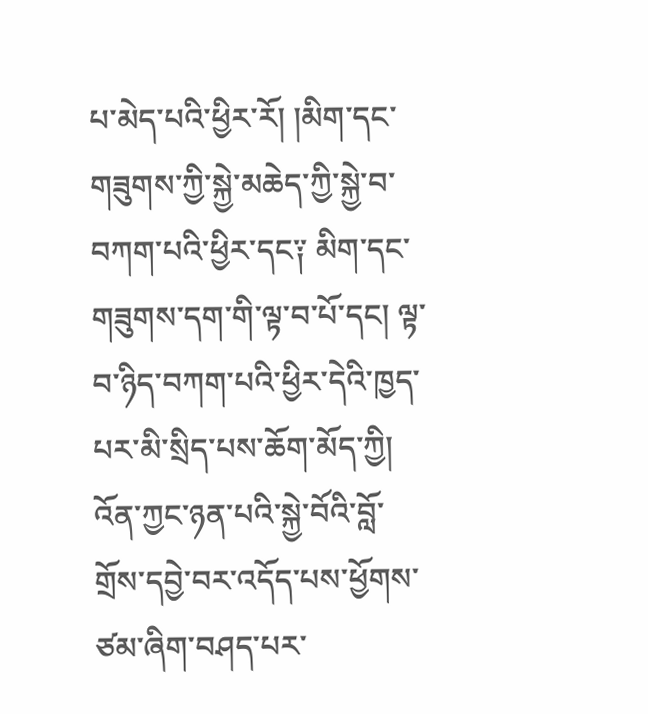པ་མེད་པའི་ཕྱིར་རོ། །མིག་དང་གཟུགས་ཀྱི་སྐྱེ་མཆེད་ཀྱི་སྐྱེ་བ་བཀག་པའི་ཕྱིར་དང༑ མིག་དང་གཟུགས་དག་གི་ལྟ་བ་པོ་དང། ལྟ་བ་ཉིད་བཀག་པའི་ཕྱིར་དེའི་ཁྱད་པར་མི་སྲིད་པས་ཆོག་མོད་ཀྱི། འོན་ཀྱང་ཉན་པའི་སྐྱེ་བོའི་བློ་གྲོས་དབྱེ་བར་འདོད་པས་ཕྱོགས་ཙམ་ཞིག་བཤད་པར་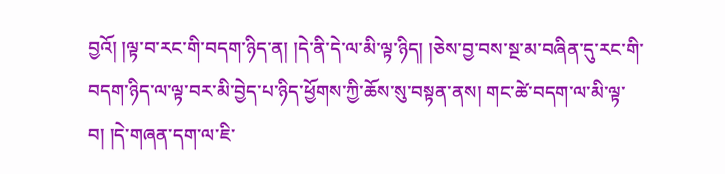བྱའོ། །ལྟ་བ་རང་གི་བདག་ཉིད་ན། །དེ་ནི་དེ་ལ་མི་ལྟ་ཉིད། །ཅེས་བྱ་བས་སྔ་མ་བཞིན་དུ་རང་གི་བདག་ཉིད་ལ་ལྟ་བར་མི་བྱེད་པ་ཉིད་ཕྱོགས་ཀྱི་ཆོས་སུ་བསྟན་ནས། གང་ཚེ་བདག་ལ་མི་ལྟ་བ། །དེ་གཞན་དག་ལ་ཇི་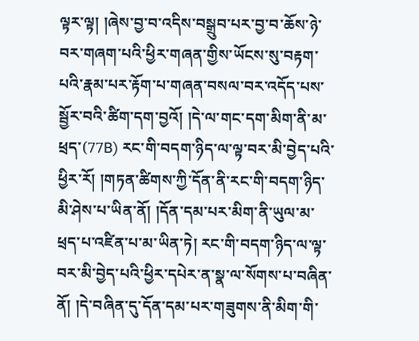ལྟར་ལྟ། །ཞེས་བྱ་བ་འདིས་བསྒྲུབ་པར་བྱ་བ་ཆོས་ཉེ་བར་གཞག་པའི་ཕྱིར་གཞན་གྱིས་ཡོངས་སུ་བརྟག་པའི་རྣམ་པར་རྟོག་པ་གཞན་བསལ་བར་འདོད་པས་སྦྱོར་བའི་ཚིག་དག་བྱའོ། །དེ་ལ་གང་དག་མིག་ནི་མ་ཕྲད་(77B) རང་གི་བདག་ཉིད་ལ་ལྟ་བར་མི་བྱེད་པའི་ཕྱིར་རོ། །གཏན་ཚིགས་ཀྱི་དོན་ནི་རང་གི་བདག་ཉིད་མི་ཤེས་པ་ཡིན་ནོ། །དོན་དམ་པར་མིག་ནི་ཡུལ་མ་ཕྲད་པ་འཛིན་པ་མ་ཡིན་ཏེ། རང་གི་བདག་ཉིད་ལ་ལྟ་བར་མི་བྱེད་པའི་ཕྱིར་དཔེར་ན་སྣ་ལ་སོགས་པ་བཞིན་ནོ། །དེ་བཞིན་དུ་དོན་དམ་པར་གཟུགས་ནི་མིག་གི་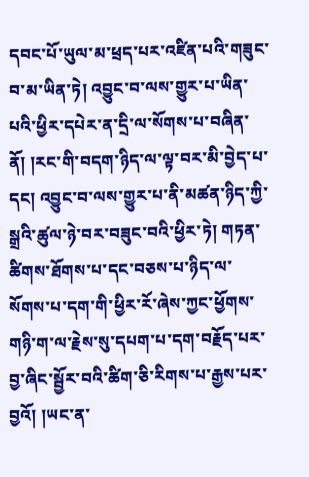དབང་པོ་ཡུལ་མ་ཕྲད་པར་འཛིན་པའི་གཟུང་བ་མ་ཡིན་ཏེ། འབྱུང་བ་ལས་གྱུར་པ་ཡིན་པའི་ཕྱིར་དཔེར་ན་དྲི་ལ་སོགས་པ་བཞིན་ནོ། །རང་གི་བདག་ཉིད་ལ་ལྟ་བར་མི་བྱེད་པ་དང། འབྱུང་བ་ལས་གྱུར་པ་ནི་མཚན་ཉིད་ཀྱི་སྒྲའི་ཚུལ་ཉེ་བར་བཟུང་བའི་ཕྱིར་ཏེ། གཏན་ཚིགས་ཐོགས་པ་དང་བཅས་པ་ཉིད་ལ་སོགས་པ་དག་གི་ཕྱིར་རོ་ཞེས་ཀྱང་ཕྱོགས་གཉི་ག་ལ་རྗེས་སུ་དཔག་པ་དག་བརྗོད་པར་བྱ་ཞིང་སྦྱོར་བའི་ཚིག་ཅི་རིགས་པ་རྒྱས་པར་བྱའོ། །ཡང་ན་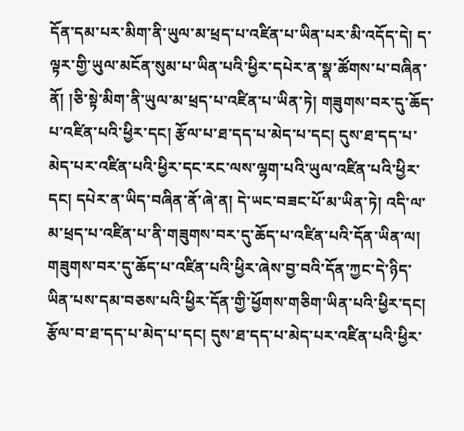དོན་དམ་པར་མིག་ནི་ཡུལ་མ་ཕྲད་པ་འཛིན་པ་ཡིན་པར་མི་འདོད་དེ། ད་ལྟར་གྱི་ཡུལ་མངོན་སུམ་པ་ཡིན་པའི་ཕྱིར་དཔེར་ན་སྣ་ཚོགས་པ་བཞིན་ནོ། །ཅི་སྟེ་མིག་ནི་ཡུལ་མ་ཕྲད་པ་འཛིན་པ་ཡིན་ཏེ། གཟུགས་བར་དུ་ཆོད་པ་འཛིན་པའི་ཕྱིར་དང། རྩོལ་པ་ཐ་དད་པ་མེད་པ་དང། དུས་ཐ་དད་པ་མེད་པར་འཛིན་པའི་ཕྱིར་དང་རང་ལས་ལྷག་པའི་ཡུལ་འཛིན་པའི་ཕྱིར་དང། དཔེར་ན་ཡིད་བཞིན་ནོ་ཞེ་ན། དེ་ཡང་བཟང་པོ་མ་ཡིན་ཏེ། འདི་ལ་མ་ཕྲད་པ་འཛིན་པ་ནི་གཟུགས་བར་དུ་ཆོད་པ་འཛིན་པའི་དོན་ཡིན་ལ། གཟུགས་བར་དུ་ཆོད་པ་འཛིན་པའི་ཕྱིར་ཞེས་བྱ་བའི་དོན་ཀྱང་དེ་ཉིད་ཡིན་པས་དམ་བཅས་པའི་ཕྱིར་དོན་གྱི་ཕྱོགས་གཅིག་ཡིན་པའི་ཕྱིར་དང། རྩོལ་བ་ཐ་དད་པ་མེད་པ་དང། དུས་ཐ་དད་པ་མེད་པར་འཛིན་པའི་ཕྱིར་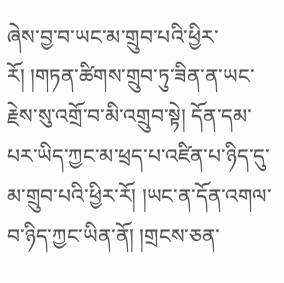ཞེས་བྱ་བ་ཡང་མ་གྲུབ་པའི་ཕྱིར་རོ། །གཏན་ཚིགས་གྲུབ་ཏུ་ཟིན་ན་ཡང་རྗེས་སུ་འགྲོ་བ་མི་འགྲུབ་སྟེ། དོན་དམ་པར་ཡིད་ཀྱང་མ་ཕྲད་པ་འཛིན་པ་ཉིད་དུ་མ་གྲུབ་པའི་ཕྱིར་རོ། །ཡང་ན་དོན་འགལ་བ་ཉིད་ཀྱང་ཡིན་ནོ། །གྲངས་ཅན་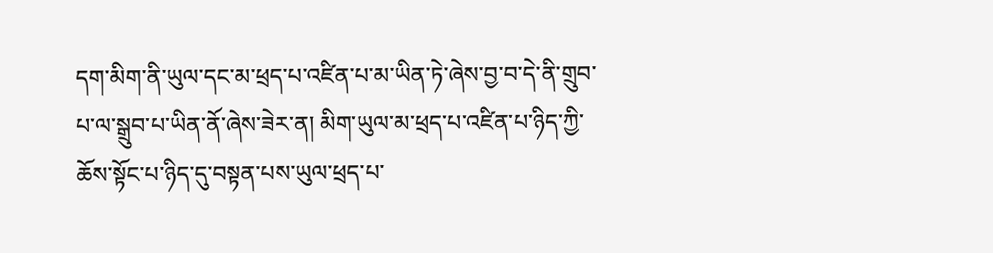དག་མིག་ནི་ཡུལ་དང་མ་ཕྲད་པ་འཛིན་པ་མ་ཡིན་ཏེ་ཞེས་བྱ་བ་དེ་ནི་གྲུབ་པ་ལ་སྒྲུབ་པ་ཡིན་ནོ་ཞེས་ཟེར་ན། མིག་ཡུལ་མ་ཕྲད་པ་འཛིན་པ་ཉིད་ཀྱི་ཆོས་སྟོང་པ་ཉིད་དུ་བསྟན་པས་ཡུལ་ཕྲད་པ་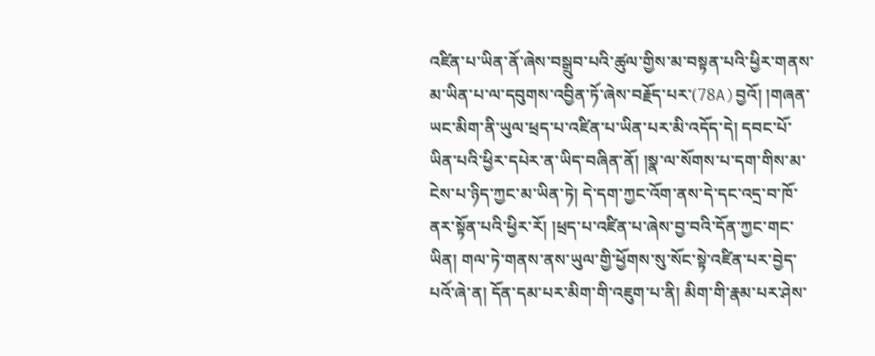འཛིན་པ་ཡིན་ནོ་ཞེས་བསྒྲུབ་པའི་ཚུལ་གྱིས་མ་བསྟན་པའི་ཕྱིར་གནས་མ་ཡིན་པ་ལ་དབུགས་འབྱིན་ཏོ་ཞེས་བརྗོད་པར་(78A)བྱའོ། །གཞན་ཡང་མིག་ནི་ཡུལ་ཕྲད་པ་འཛིན་པ་ཡིན་པར་མི་འདོད་དེ། དབང་པོ་ཡིན་པའི་ཕྱིར་དཔེར་ན་ཡིད་བཞིན་ནོ། །སྣ་ལ་སོགས་པ་དག་གིས་མ་ངེས་པ་ཉིད་ཀྱང་མ་ཡིན་ཏེ། དེ་དག་ཀྱང་འོག་ནས་དེ་དང་འདྲ་བ་ཁོ་ནར་སྟོན་པའི་ཕྱིར་རོ། །ཕྲད་པ་འཛིན་པ་ཞེས་བྱ་བའི་དོན་ཀྱང་གང་ཡིན། གལ་ཏེ་གནས་ནས་ཡུལ་གྱི་ཕྱོགས་སུ་སོང་སྟེ་འཛིན་པར་བྱེད་པའོ་ཞེ་ན། དོན་དམ་པར་མིག་གི་འཇུག་པ་ནི། མིག་གི་རྣམ་པར་ཤེས་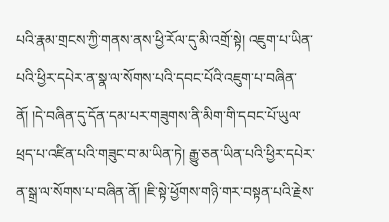པའི་རྣམ་གྲངས་ཀྱི་གནས་ནས་ཕྱི་རོལ་དུ་མི་འགྲོ་སྟེ། འཇུག་པ་ཡིན་པའི་ཕྱིར་དཔེར་ན་སྣ་ལ་སོགས་པའི་དབང་པོའི་འཇུག་པ་བཞིན་ནོ། །དེ་བཞིན་དུ་དོན་དམ་པར་གཟུགས་ནི་མིག་གི་དབང་པོ་ཡུལ་ཕྲད་པ་འཛིན་པའི་གཟུང་བ་མ་ཡིན་ཏེ། རྒྱུ་ཅན་ཡིན་པའི་ཕྱིར་དཔེར་ན་སྒྲ་ལ་སོགས་པ་བཞིན་ནོ། །ཇི་སྟེ་ཕྱོགས་གཉི་གར་བསྟན་པའི་རྗེས་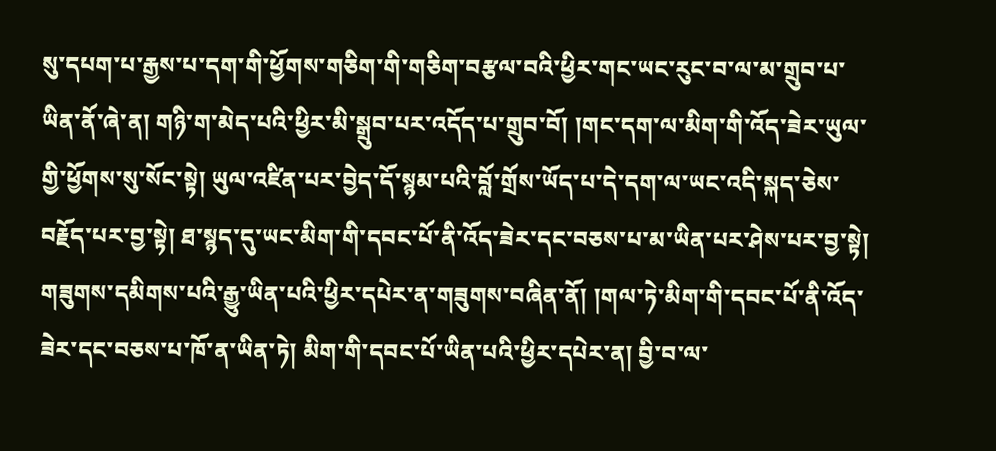སུ་དཔག་པ་རྒྱས་པ་དག་གི་ཕྱོགས་གཅིག་གི་གཅིག་བརྩལ་བའི་ཕྱིར་གང་ཡང་རུང་བ་ལ་མ་གྲུབ་པ་ཡིན་ནོ་ཞེ་ན། གཉི་ག་མེད་པའི་ཕྱིར་མི་སྒྲུབ་པར་འདོད་པ་གྲུབ་བོ། །གང་དག་ལ་མིག་གི་འོད་ཟེར་ཡུལ་གྱི་ཕྱོགས་སུ་སོང་སྟེ། ཡུལ་འཛིན་པར་བྱེད་དོ་སྙམ་པའི་བློ་གྲོས་ཡོད་པ་དེ་དག་ལ་ཡང་འདི་སྐད་ཅེས་བརྗོད་པར་བྱ་སྟེ། ཐ་སྙད་དུ་ཡང་མིག་གི་དབང་པོ་ནི་འོད་ཟེར་དང་བཅས་པ་མ་ཡིན་པར་ཤེས་པར་བྱ་སྟེ། གཟུགས་དམིགས་པའི་རྒྱུ་ཡིན་པའི་ཕྱིར་དཔེར་ན་གཟུགས་བཞིན་ནོ། །གལ་ཏེ་མིག་གི་དབང་པོ་ནི་འོད་ཟེར་དང་བཅས་པ་ཁོ་ན་ཡིན་ཏེ། མིག་གི་དབང་པོ་ཡིན་པའི་ཕྱིར་དཔེར་ན། བྱི་བ་ལ་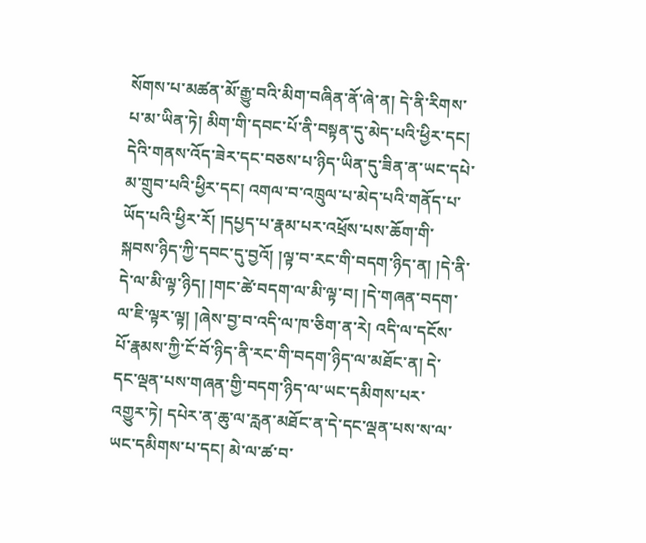སོགས་པ་མཚན་མོ་རྒྱུ་བའི་མིག་བཞིན་ནོ་ཞེ་ན། དེ་ནི་རིགས་པ་མ་ཡིན་ཏེ། མིག་གི་དབང་པོ་ནི་བསྟན་དུ་མེད་པའི་ཕྱིར་དང། དེའི་གནས་འོད་ཟེར་དང་བཅས་པ་ཉིད་ཡིན་དུ་ཟིན་ན་ཡང་དཔེ་མ་གྲུབ་པའི་ཕྱིར་དང། འགལ་བ་འཁྲུལ་པ་མེད་པའི་གནོད་པ་ཡོད་པའི་ཕྱིར་རོ། །དཔྱད་པ་རྣམ་པར་འཕྲོས་པས་ཆོག་གི་སྐབས་ཉིད་ཀྱི་དབང་དུ་བྱའོ། །ལྟ་བ་རང་གི་བདག་ཉིད་ན། །དེ་ནི་དེ་ལ་མི་ལྟ་ཉིད། །གང་ཚེ་བདག་ལ་མི་ལྟ་བ། །དེ་གཞན་བདག་ལ་ཇི་ལྟར་ལྟ། །ཞེས་བྱ་བ་འདི་ལ་ཁ་ཅིག་ན་རེ། འདི་ལ་དངོས་པོ་རྣམས་ཀྱི་ངོ་བོ་ཉིད་ནི་རང་གི་བདག་ཉིད་ལ་མཐོང་ན། དེ་དང་ལྡན་པས་གཞན་གྱི་བདག་ཉིད་ལ་ཡང་དམིགས་པར་འགྱུར་ཏེ། དཔེར་ན་ཆུ་ལ་རླན་མཐོང་ན་དེ་དང་ལྡན་པས་ས་ལ་ཡང་དམིགས་པ་དང། མེ་ལ་ཚ་བ་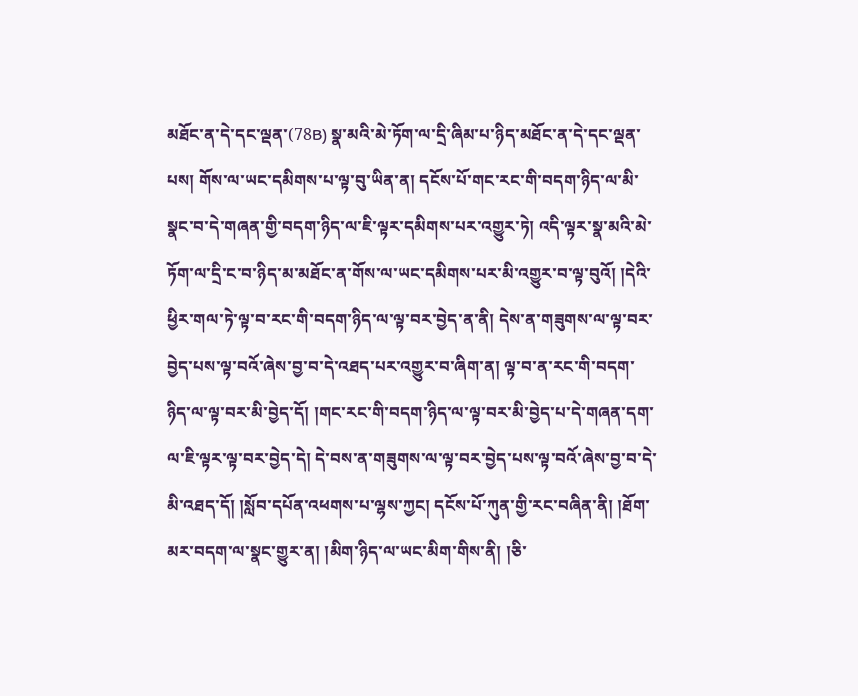མཐོང་ན་དེ་དང་ལྡན་(78B) སྣ་མའི་མེ་ཏོག་ལ་དྲི་ཞིམ་པ་ཉིད་མཐོང་ན་དེ་དང་ལྡན་པས། གོས་ལ་ཡང་དམིགས་པ་ལྟ་བུ་ཡིན་ན། དངོས་པོ་གང་རང་གི་བདག་ཉིད་ལ་མི་སྣང་བ་དེ་གཞན་གྱི་བདག་ཉིད་ལ་ཇི་ལྟར་དམིགས་པར་འགྱུར་ཏེ། འདི་ལྟར་སྣ་མའི་མེ་ཏོག་ལ་དྲི་ང་བ་ཉིད་མ་མཐོང་ན་གོས་ལ་ཡང་དམིགས་པར་མི་འགྱུར་བ་ལྟ་བུའོ། །དེའི་ཕྱིར་གལ་ཏེ་ལྟ་བ་རང་གི་བདག་ཉིད་ལ་ལྟ་བར་བྱེད་ན་ནི། དེས་ན་གཟུགས་ལ་ལྟ་བར་བྱེད་པས་ལྟ་བའོ་ཞེས་བྱ་བ་དེ་འཐད་པར་འགྱུར་བ་ཞིག་ན། ལྟ་བ་ན་རང་གི་བདག་ཉིད་ལ་ལྟ་བར་མི་བྱེད་དོ། །གང་རང་གི་བདག་ཉིད་ལ་ལྟ་བར་མི་བྱེད་པ་དེ་གཞན་དག་ལ་ཇི་ལྟར་ལྟ་བར་བྱེད་དེ། དེ་བས་ན་གཟུགས་ལ་ལྟ་བར་བྱེད་པས་ལྟ་བའོ་ཞེས་བྱ་བ་དེ་མི་འཐད་དོ། །སློབ་དཔོན་འཕགས་པ་ལྷས་ཀྱང། དངོས་པོ་ཀུན་གྱི་རང་བཞིན་ནི། །ཐོག་མར་བདག་ལ་སྣང་གྱུར་ན། །མིག་ཉིད་ལ་ཡང་མིག་གིས་ནི། །ཅི་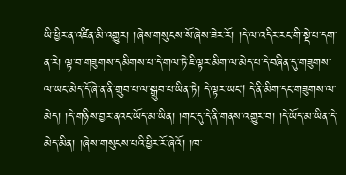ཡི་ཕྱིར་ན་འཛིན་མི་འགྱུར། །ཞེས་གསུངས་སོ་ཞེས་ཟེར་རོ། །དེ་ལ་འདིར་རང་གི་སྡེ་པ་དག་ན་རེ། ལྟ་བ་གཟུགས་དམིགས་པ་དེ་གལ་ཏེ་ཇི་ལྟར་མིག་ལ་མེད་པ་དེ་བཞིན་དུ་གཟུགས་ལ་ཡང་མེད་དོ་ཞེ་ན་ནི་གྲུབ་པ་ལ་སྒྲུབ་པ་ཡིན་ཏེ། དེ་ལྟར་ཡང། དེ་ནི་མིག་དང་གཟུགས་ལ་མེད། །དེ་གཉིས་བྱར་ནའང་ཡོད་མ་ཡིན། །གང་དུ་དེ་ནི་གནས་འགྱུར་བ། །དེ་ཡོད་མ་ཡིན་དེ་མེད་མིན། །ཞེས་གསུངས་པའི་ཕྱིར་རོ་ཞེའོ། །ཁ་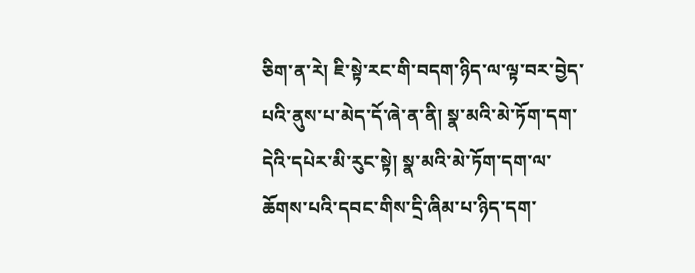ཅིག་ན་རེ། ཇི་སྟེ་རང་གི་བདག་ཉིད་ལ་ལྟ་བར་བྱེད་པའི་ནུས་པ་མེད་དོ་ཞེ་ན་ནི། སྣ་མའི་མེ་ཏོག་དག་དེའི་དཔེར་མི་རུང་སྟེ། སྣ་མའི་མེ་ཏོག་དག་ལ་ཆོགས་པའི་དབང་གིས་དྲི་ཞིམ་པ་ཉིད་དག་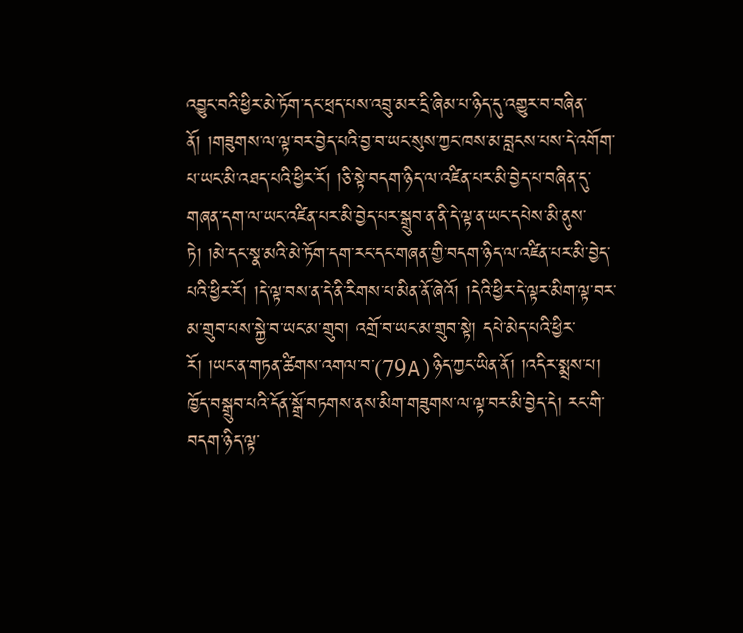འབྱུང་བའི་ཕྱིར་མེ་ཏོག་དང་ཕྲད་པས་འབྲུ་མར་དྲི་ཞིམ་པ་ཉིད་དུ་འགྱུར་བ་བཞིན་ནོ། །གཟུགས་ལ་ལྟ་བར་བྱེད་པའི་བྱ་བ་ཡང་སུས་ཀྱང་ཁས་མ་བླངས་པས་དེ་འགོག་པ་ཡང་མི་འཐད་པའི་ཕྱིར་རོ། །ཅི་སྟེ་བདག་ཉིད་ལ་འཛིན་པར་མི་བྱེད་པ་བཞིན་དུ་གཞན་དག་ལ་ཡང་འཛིན་པར་མི་བྱེད་པར་སྒྲུབ་ན་ནི་དེ་ལྟ་ན་ཡང་དཔེས་མི་ནུས་ཏེ། །མེ་དང་སྣ་མའི་མེ་ཏོག་དག་རང་དང་གཞན་གྱི་བདག་ཉིད་ལ་འཛིན་པར་མི་བྱེད་པའི་ཕྱིར་རོ། །དེ་ལྟ་བས་ན་དེ་ནི་རིགས་པ་མིན་ནོ་ཞེའོ། །དེའི་ཕྱིར་དེ་ལྟར་མིག་ལྟ་བར་མ་གྲུབ་པས་སྐྱེ་བ་ཡང་མ་གྲུབ། འགྲོ་བ་ཡང་མ་གྲུབ་སྟེ། དཔེ་མེད་པའི་ཕྱིར་རོ། །ཡང་ན་གཏན་ཚིགས་འགལ་བ་(79A)ཉིད་ཀྱང་ཡིན་ནོ། །འདིར་སྨྲས་པ། ཁྱོད་བསྒྲུབ་པའི་དོན་སྒྲོ་བཏགས་ནས་མིག་གཟུགས་ལ་ལྟ་བར་མི་བྱེད་དེ། རང་གི་བདག་ཉིད་ལྟ་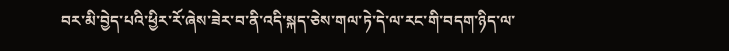བར་མི་བྱེད་པའི་ཕྱིར་རོ་ཞེས་ཟེར་བ་ནི་འདི་སྐད་ཅེས་གལ་ཏེ་དེ་ལ་རང་གི་བདག་ཉིད་ལ་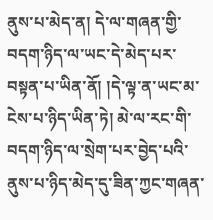ནུས་པ་མེད་ན། དེ་ལ་གཞན་གྱི་བདག་ཉིད་ལ་ཡང་དེ་མེད་པར་བསྟན་པ་ཡིན་ནོ། །དེ་ལྟ་ན་ཡང་མ་ངེས་པ་ཉིད་ཡིན་ཏེ། མེ་ལ་རང་གི་བདག་ཉིད་ལ་སྲེག་པར་བྱེད་པའི་ནུས་པ་ཉིད་མེད་དུ་ཟིན་ཀྱང་གཞན་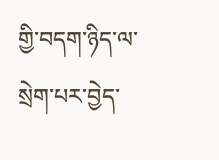གྱི་བདག་ཉིད་ལ་སྲེག་པར་བྱེད་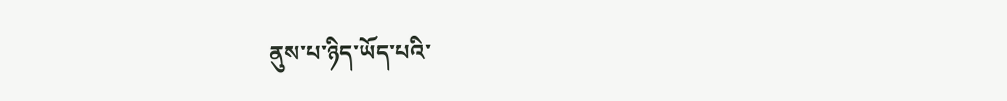ནུས་པ་ཉིད་ཡོད་པའི་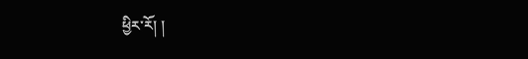ཕྱིར་རོ། །